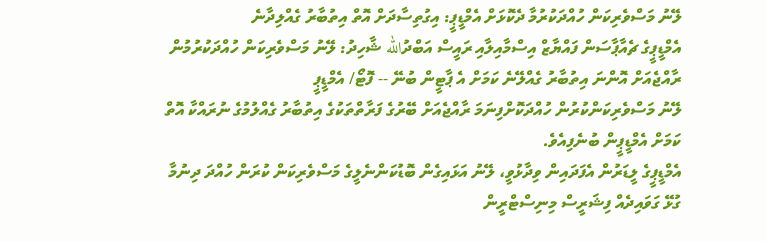ލޭނު މަސްވެރިކަން ހުއްދަކުރުމާ ދެކޮޅަށް އެމްޑީޕީ: އިގުތިސާދަށް އޮތް އިތުބާރު ގެއްލިދާނެ
އެމްޑީޕީގެ ޗެއާޕާސަން ފައްޔާޒް އިސްމާއިލާއި ރައީސް އަބްދުالله ޝާހިދު: ލޭނު މަސްވެރިކަން ހުއްދަކުރުމުން ރާއްޖެއަށް އޮންނަ އިތުބާރު ގެއްލޭނެ ކަމަށް އެ ޕާޓީން ބުނޭ -- ފޮޓޯ/ އެމްޑީޕީ
ލޭނު މަސްވެރިކަންކުރުން ހުއްދަކޮށްފިނަމަ ރާއްޖެއަށް ބޭރުގެ ފަރާތްތަކުގެ އިތުބާރު ގެއްލުމުގެ ނުރައްކާ އޮތް ކަމަށް އެމްޑީޕީން ބުނެފިއެވެ.
އެމްޑީޕީގެ ލީޑަރުން އެފަދައިން ވިދާޅުވީ، ލޭނު އަޅައިގެން ބޮޑުކަންނެލީގެ މަސްވެރިކަން ކުރަން ހުއްދަ ދިނުމާ ގުޅޭ ގަވައިދެއް ފިޝަރީސް މިނިސްޓްރީން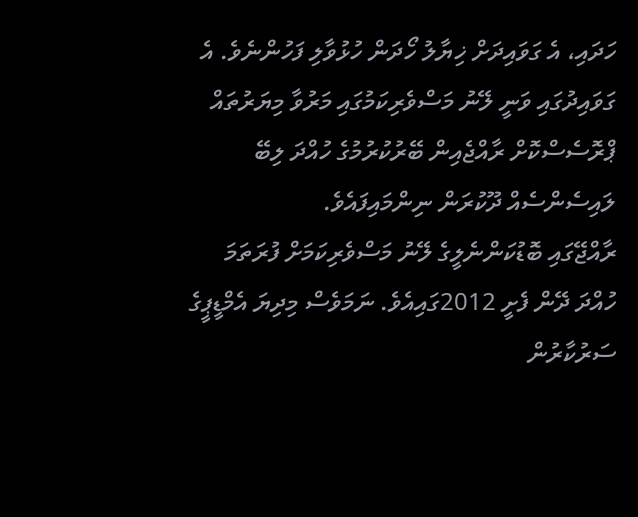ހަދައި، އެ ގަވައިދަށް ޚިޔާލު ހޯދަން ހުޅުވާލި ފަހުންނެވެ. އެ ގަވައިދުގައި ވަނީ ލޭނު މަސްވެރިކަމުގައި މަރުވާ މިޔަރުތައް ޕްރޮސެސްކޮށް ރާއްޖެއިން ބޭރުކުރުމުގެ ހުއްދަ ލިބޭ ލައިސެންސެއް ދޫކުރަން ނިންމައިފައެވެ.
ރާއްޖޭގައި ބޮޑުކަންނެލީގެ ލޭނު މަސްވެރިކަމަށް ފުރަތަމަ ހުއްދަ ދޭން ފެށީ 2012ގައިއެވެ. ނަމަވެސް މިދިޔަ އެމްޑީޕީގެ ސަރުކާރުން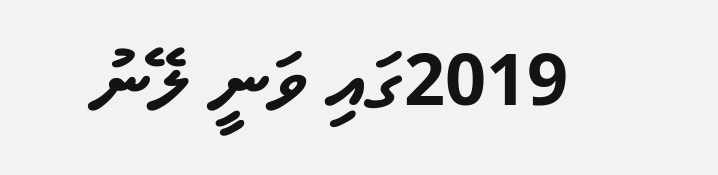2019ގައި ވަނީ ލޭނު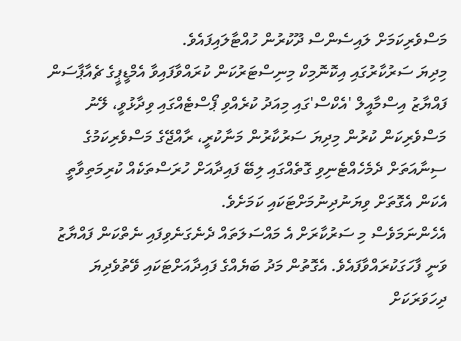މަސްވެރިކަމަށް ލައިސެންސް ދޫކުރުން ހުއްޓާލައިފައެވެ.
މިދިޔަ ސަރުކާރުގައި އިކޮނޮމިކް މިނިސްޓަރުކަން ކުރައްވާފައިވާ އެމްޑީޕީގެ ޗެއާޕާސަން ފައްޔާޒު އިސްމާއީލް 'އެކްސް'ގައި މިއަދު ކުރެއްވި ޕޯސްޓެއްގައި ވިދާޅުވީ، ލޭނު މަސްވެރިކަން ކުރުން މިދިޔަ ސަރުކާރުން މަނާކުރީ، ރާއްޖޭގެ މަސްވެރިކަމުގެ ސިނާއަތަށް ދެމެހެއްޓެނިވި ގޮތެއްގައި ލިބޭ ފައިދާއަށް ހުރަސްތަކެއް ކުރިމަތިވާތީ އެކަން އެގޮތަށް ވިޔަނުދިނުމަށްޓަކައި ކަމަށެވެ.
އެހެންނަމަވެސް މި ސަރުކާރަށް އެ މައްސަލަތައް ދެނެގަނެވިފައި ނެތްކަން ފައްޔާޒު ވަނީ ފާހަގަކުރައްވާފައެވެ. އެގޮތުން މަދު ބަޔެއްގެ ފައިދާއަށްޓަކައި ވޭތުވެދިޔަ ދިހަވަރަކަށް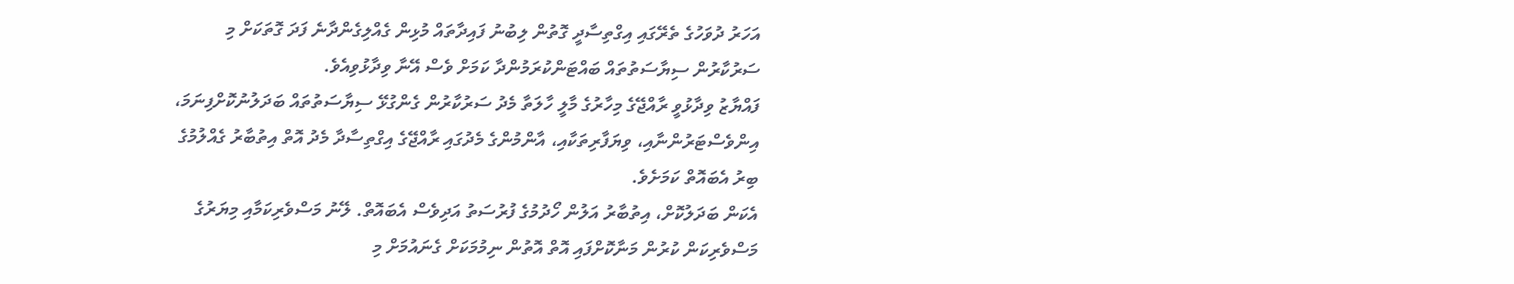އަހަރު ދުވަހުގެ ތެރޭގައި އިގްތިސާދީ ގޮތުން ލިބުނު ފައިދާތައް މުޅިން ގެއްލިގެންދާނެ ފަދަ ގޮތަކަށް މި ސަރުކާރުން ސިޔާސަތުތައް ބައްޓަންކުރަމުންދާ ކަމަށް ވެސް އޭނާ ވިދާޅުވިއެވެ.
ފައްޔާޒު ވިދާޅުވީ ރާއްޖޭގެ މިހާރުގެ މާލީ ހާލަތާ މެދު ސަރުކާރުން ގެންގުޅޭ ސިޔާސަތުތައް ބަދަލުނުކޮށްފިނަމަ، އިންވެސްޓަރުންނާއި، ވިޔަފާރިތަކާއި، އާންމުންގެ މެދުގައި ރާއްޖޭގެ އިގްތިސާދާ މެދު އޮތް އިތުބާރު ގެއްލުމުގެ ބިރު އެބައޮތް ކަމަށެވެ.
އެކަން ބަދަލުކޮށް، އިތުބާރު އަލުން ހޯދުމުގެ ފުރުސަތު އަދިވެސް އެބައޮތް. ލޭނު މަސްވެރިކަމާއި މިޔަރުގެ މަސްވެރިކަން ކުރުން މަނާކޮށްފައި އޮތް އޮތުން ނިމުމަކަށް ގެނައުމަށް މި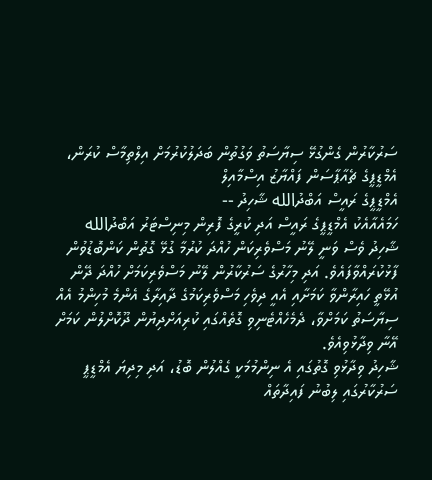ސަރުކާރުން ގެންގުޅޭ ސިޔާސަތު ވަގުތުން ބަދަލުކުރުމަށް އިލްތިމާސް ކުރަން، އެމްޑީޕީގެ ޗެއާޕާސަން ފައްޔާޒު އިސްމާއިލް
އެމްޑީޕީގެ ރައީސް އަބްދުالله ޝާހިދު --
ހަމައެއާއެކު އެމްޑީޕީގެ ރައީސް އަދި ކުރީގެ ފޮރިން މިނިސްޓަރު އަބްދުالله ޝާހިދު ވެސް ވަނީ ލޭނު މަސްވެރިކަން ހުއްދަ ކުރުމާ ގުޅޭ ގޮތުން ކަންބޮޑުވުން ފާޅުކުރައްވާފައެވެ. އަދި މިހާރުގެ ސަރުކާރުން ލޭނު މަސްވެރިކަމަށް ހުއްދަ ދޭން އުޅޭތީ ހައިރާންވާ ކަމަށާއި އެއީ ދިވެހި މަސްވެރިކަމުގެ ދާއިރާގެ އެންމެ މުހިންމު އެއް ސިޔާސަތު ކަމަށްވާ، ދެމެހެއްޓެނިވި ގޮތެއްގައި ކުރިއަށްދިޔުން ދޫކޮށްލުން ކަމަށް އޭނާ ވިދާޅުވިއެވެ.
ޝާހިދު ވިދާޅުވި ގޮތުގައި އެ ނިންމުމަކީ ގެއްލުން ބޮޑު، އަދި މިދިޔަ އެމްޑީޕީ ސަރުކާރުގައި ލިބުނު ފައިދާތައް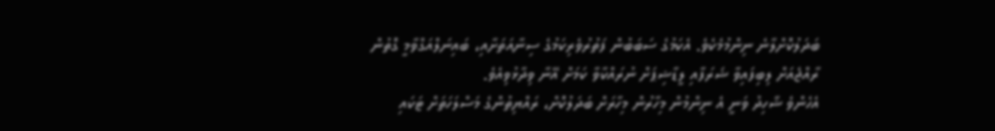ބަދަލުކޮށްލާނެ ނިންމުމެކެވެ. އެކަމުގެ ސަބަބުން ފަތުރުވެރިކަމުގެ ސިނާއަތަށާއި، ބައިނަލްއަގްވާމީ ގޮތުން ރާއްޖެއަށް ލިބިފައިވާ ޝަރަފާއި ލީޑާޝިޕަށް ނުރައްކާވާ ކަމަށް އޭނާ ވިދާޅުވިއެވެ.
އެހެންވެ ޝާހިދު ވަނީ އެ ނިންމުން މިހާރުން މިހާރަށް ބަދަލުކޮށް، ރައްޔިތުންގެ މަސްލަހަތަށް ޓަކައި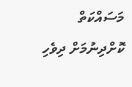މަސައްކަތް ކޮށްދިނުމަށް ދިވެހި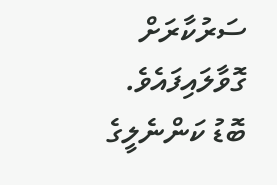ސަރުކާރަށް ގޮވާލައިފައެވެ.
ބޮޑު ކަންނެލީގެ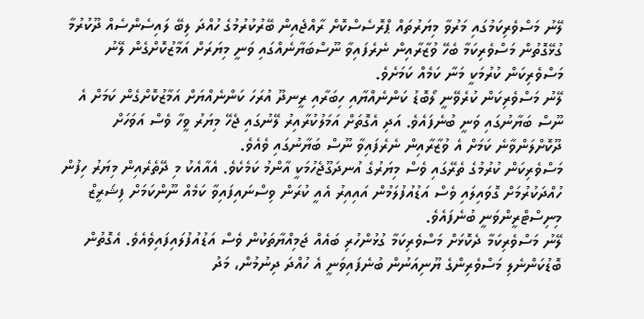ލޭނު މަސްވެރިކަމުގައި މަރުވާ މިޔަރުތައް ޕްރޮސެސްކޮށް ރާއްޖެއިން ބޭރުކުރުމުގެ ހުއްދަ ލިބޭ ލައިސެންސެއް ދޫކުރުމާ ގުޅޭގޮތުން މަސްވެރިކަމާ ބެހޭ ވުޒާރާއިން ނެރެފައިވާ ނޫސްބަޔާނެއްގައި ވަނީ މިޔަރަށް އަމާޒުކޮށްގެން ލޭނު މަސްވެރިކަން ކުރުމަކީ މަނާ ކަމެއް ކަމަށެވެ.
ލޭނު މަސްވެރިކަން ކުރެވޭނީ ލޯބޮޑު ކަންނެއްޔާއި ހިބަރާއި ރީނދޫ އުރަހަ ކަންނެއްޔަށް އަމާޒުކޮށްގެން ކަމަށް އެ ނޫސް ބަޔާނުގައި ވަނީ ބުނެފައެވެ. އަދި އެގޮތަށް އަމަލުކުރާއިރު ލޭނުގައި ޖެހޭ މިޔަރު ވީހާ ވެސް އަވަހަށް ދޫކޮށްލަންވާނެ ކަމަށް އެ ވުޒާރާއިން ނެރެފައިވާ ނޫސް ބަޔާނުގައި ވެއެވެ.
މަސްވެރިކަން ކުރުމުގެ ތެރޭގައި ވެސް މިޔަރުގެ އުނދަގޫޖެހުމަކީ އާންމު ކަމެކެވެ. އެއާއެކު މި ދޭތެރެއިން މިޔަރު ހިފުން ހުއްދަކުރުމަށް ގޮވައިލައި ވެސް އަޑުއުފުލަމުން އައިއިރު އެއީ ކުރަން ވިސްނައިފައިވާ ކަމެއް ނޫންކަމަށް ފިޝަރީޒް މިނިސްޓްރީންވަނީ ބުނެފައެވެ.
ލޭނު މަސްވެރިކަމާ ދެކޮޅަށް މަސްވެރިކަމާ ގުޅުންހުރި ބައެއް ޖަމިއްޔާތަކުން ވެސް އަޑުއުފުލައިފައިވެއެވެ. އެގޮތުން ބޮޑުކަންނެލި މަސްވެރިންގެ ޔޫނިއަނުން ބުނެފައިވަނީ އެ ހުއްދަ ދިނުމުން، މަދު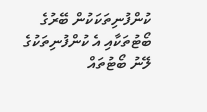ކުންފުނިތަކަކުން ބޭރުގެ ބޯޓުތަކާއި އެ ކުންފުނިތަކުގެ ލޭނު ބޯޓުތައް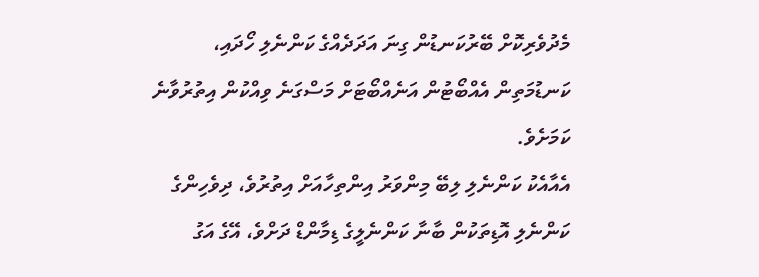މެދުވެރިކޮށް ބޭރުކަނޑުން ގިނަ އަދަދެއްގެ ކަންނެލި ހޯދައި، ކަނޑުމަތިން އެއްބޯޓުން އަނެއްބޯޓަށް މަސްގަނެ ވިއްކުން އިތުރުވާނެ ކަމަށެވެ.
އެއާއެކު ކަންނެލި ލިބޭ މިންވަރު އިންތިހާއަށް އިތުރުވެ، ދިވެހިންގެ ކަންނެލި އޮޑިތަކުން ބާނާ ކަންނެލީގެ ޑިމާންޑް ދަށްވެ، އޭގެ އަގު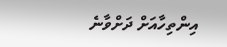އިންތިހާއަށް ދަށްވާނެ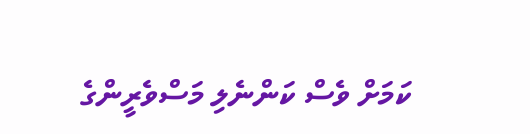ކަމަށް ވެސް ކަންނެލި މަސްވެރީންގެ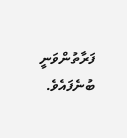ފަރާތުންވަނީ ބުނެފައެވެ.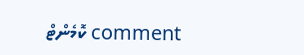comment ކޮމެންޓް